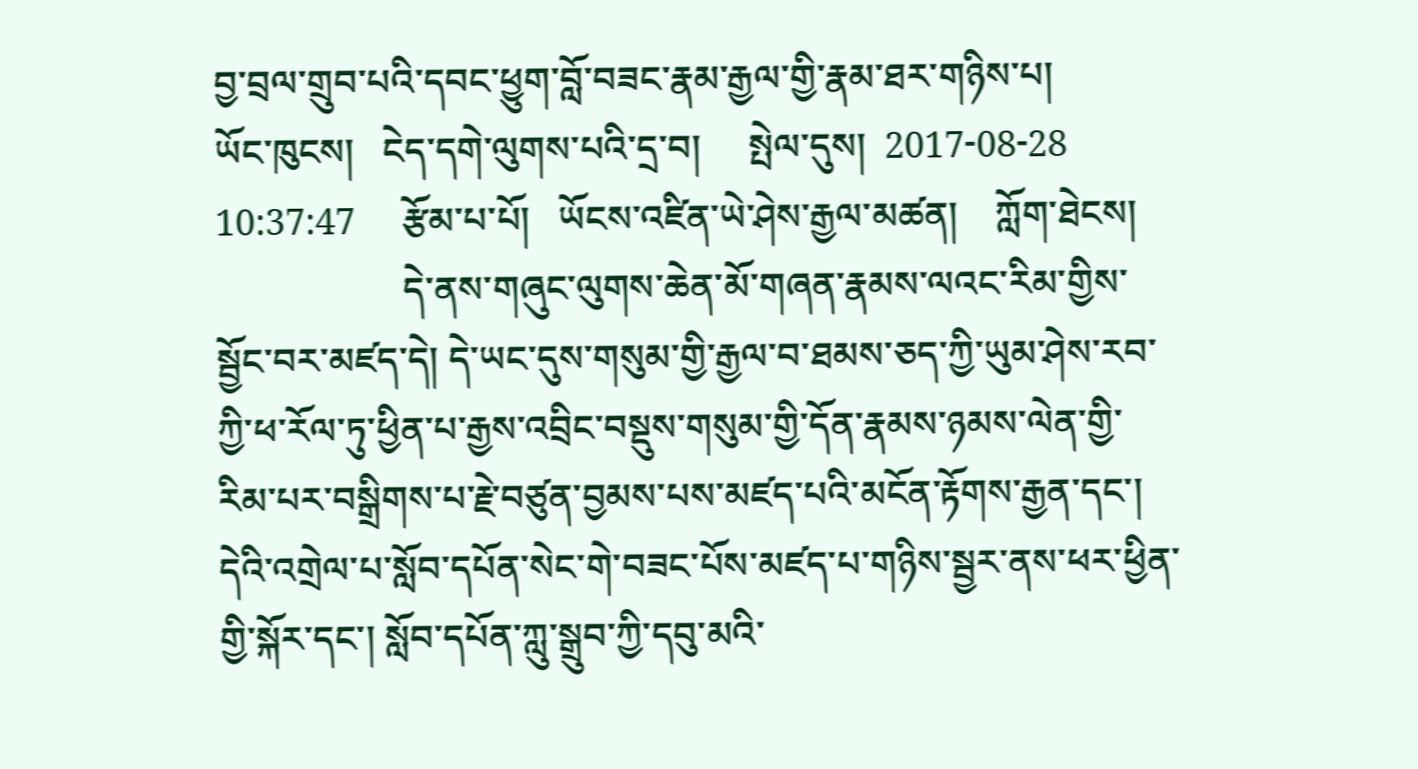བྱ་བྲལ་གྲུབ་པའི་དབང་ཕྱུག་བློ་བཟང་རྣམ་རྒྱལ་གྱི་རྣམ་ཐར་གཉིས་པ།
ཡོང་ཁུངས།   ངེད་དགེ་ལུགས་པའི་དྲ་བ།     སྤེལ་དུས།  2017-08-28 10:37:47     རྩོམ་པ་པོ།   ཡོངས་འཛིན་ཡེ་ཤེས་རྒྱལ་མཚན།    ཀློག་ཐེངས།
                    དེ་ནས་གཞུང་ལུགས་ཆེན་མོ་གཞན་རྣམས་ལའང་རིམ་གྱིས་སྦྱོང་བར་མཛད་དེ། དེ་ཡང་དུས་གསུམ་གྱི་རྒྱལ་བ་ཐམས་ཅད་ཀྱི་ཡུམ་ཤེས་རབ་ཀྱི་ཕ་རོལ་ཏུ་ཕྱིན་པ་རྒྱས་འབྲིང་བསྡུས་གསུམ་གྱི་དོན་རྣམས་ཉམས་ལེན་གྱི་རིམ་པར་བསྒྲིགས་པ་རྗེ་བཙུན་བྱམས་པས་མཛད་པའི་མངོན་རྟོགས་རྒྱན་དང་། དེའི་འགྲེལ་པ་སློབ་དཔོན་སེང་གེ་བཟང་པོས་མཛད་པ་གཉིས་སྦྱར་ནས་ཕར་ཕྱིན་གྱི་སྐོར་དང་། སློབ་དཔོན་ཀླུ་སྒྲུབ་ཀྱི་དབུ་མའི་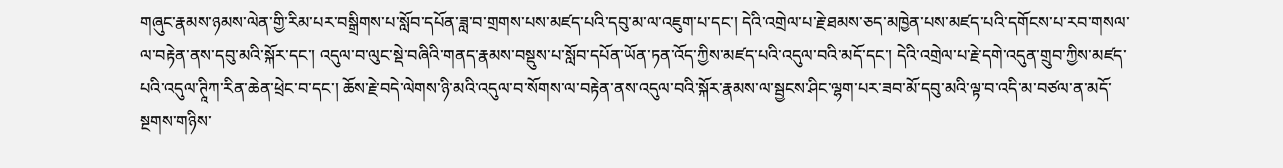གཞུང་རྣམས་ཉམས་ལེན་གྱི་རིམ་པར་བསྒྲིགས་པ་སློབ་དཔོན་ཟླ་བ་གྲགས་པས་མཛད་པའི་དབུ་མ་ལ་འཇུག་པ་དང་། དེའི་འགྲེལ་པ་རྗེ་ཐམས་ཅད་མཁྱེན་པས་མཛད་པའི་དགོངས་པ་རབ་གསལ་ལ་བརྟེན་ནས་དབུ་མའི་སྐོར་དང་། འདུལ་བ་ལུང་སྡེ་བཞིའི་གནད་རྣམས་བསྡུས་པ་སློབ་དཔོན་ཡོན་ཏན་འོད་ཀྱིས་མཛད་པའི་འདུལ་བའི་མདོ་དང་། དེའི་འགྲེལ་པ་རྗེ་དགེ་འདུན་གྲུབ་ཀྱིས་མཛད་པའི་འདུལ་ཊཱིཀ་རིན་ཆེན་ཕྲེང་བ་དང་། ཆོས་རྗེ་བདེ་ལེགས་ཉི་མའི་འདུལ་བ་སོགས་ལ་བརྟེན་ནས་འདུལ་བའི་སྐོར་རྣམས་ལ་སྦྱངས་ཤིང་ལྷག་པར་ཟབ་མོ་དབུ་མའི་ལྟ་བ་འདི་མ་བཙལ་ན་མདོ་སྔགས་གཉིས་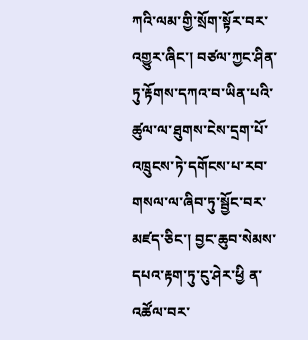ཀའི་ལམ་གྱི་སྲོག་སྟོར་བར་འགྱུར་ཞིང་། བཙལ་ཀྱང་ཤིན་ཏུ་རྟོགས་དཀའ་བ་ཡིན་པའི་ཚུལ་ལ་ཐུགས་ངེས་དྲག་པོ་འཁྲུངས་ཏེ་དགོངས་པ་རབ་གསལ་ལ་ཞིབ་ཏུ་སྦྱོང་བར་མཛད་ཅིང་། བྱང་ཆུབ་སེམས་དཔའ་རྟག་ཏུ་ངུ་ཤེར་ཕྱི ན་འཚོལ་བར་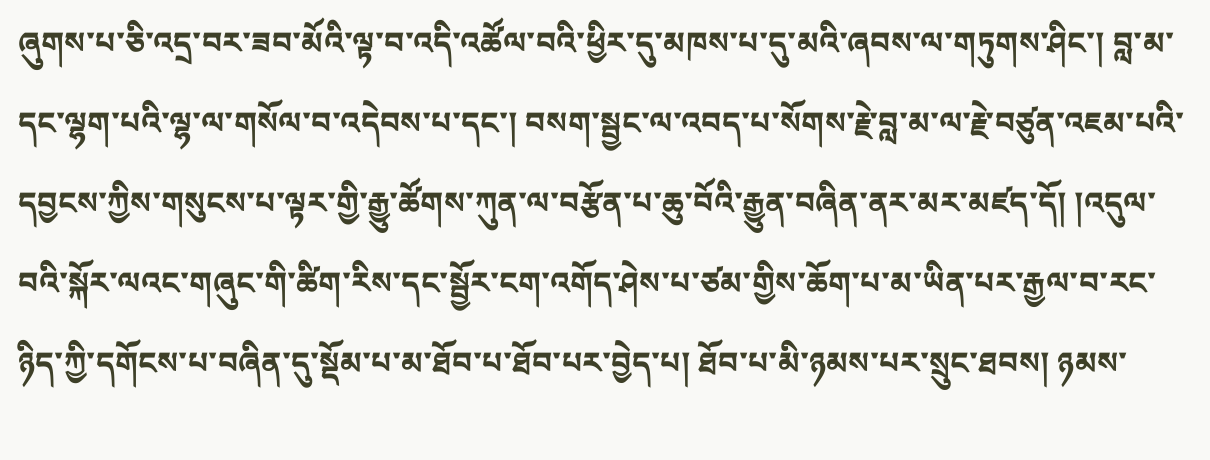ཞུགས་པ་ཅི་འདྲ་བར་ཟབ་མོའི་ལྟ་བ་འདི་འཚོལ་བའི་ཕྱིར་དུ་མཁས་པ་དུ་མའི་ཞབས་ལ་གཏུགས་ཤིང་། བླ་མ་དང་ལྷག་པའི་ལྷ་ལ་གསོལ་བ་འདེབས་པ་དང་། བསག་སྦྱང་ལ་འབད་པ་སོགས་རྗེ་བླ་མ་ལ་རྗེ་བཙུན་འཇམ་པའི་དབྱངས་ཀྱིས་གསུངས་པ་ལྟར་གྱི་རྒྱུ་ཚོགས་ཀུན་ལ་བརྩོན་པ་ཆུ་བོའི་རྒྱུན་བཞིན་ནར་མར་མཛད་དོ། །འདུལ་བའི་སྐོར་ལའང་གཞུང་གི་ཚིག་རིས་དང་སྦྱོར་ངག་འགོད་ཤེས་པ་ཙམ་གྱིས་ཆོག་པ་མ་ཡིན་པར་རྒྱལ་བ་རང་ཉིད་ཀྱི་དགོངས་པ་བཞིན་དུ་སྡོམ་པ་མ་ཐོབ་པ་ཐོབ་པར་བྱེད་པ། ཐོབ་པ་མི་ཉམས་པར་སྲུང་ཐབས། ཉམས་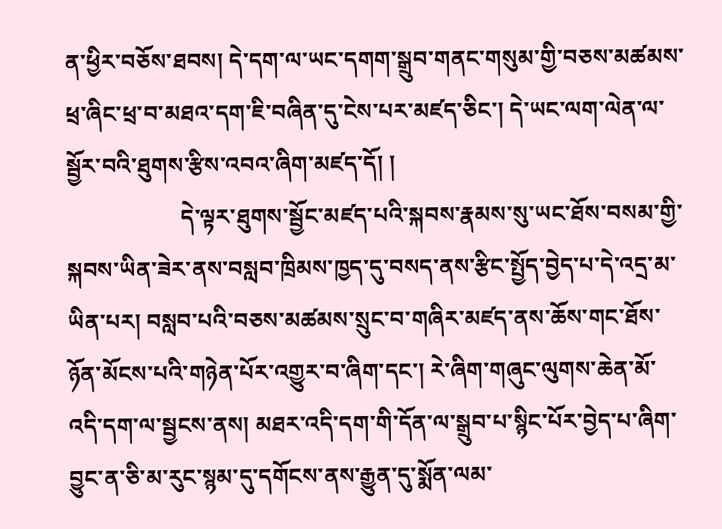ན་ཕྱིར་བཅོས་ཐབས། དེ་དག་ལ་ཡང་དགག་སྒྲུབ་གནང་གསུམ་གྱི་བཅས་མཚམས་ཕྲ་ཞིང་ཕྲ་བ་མཐའ་དག་ཇི་བཞིན་དུ་ངེས་པར་མཛད་ཅིང་། དེ་ཡང་ལག་ལེན་ལ་སྦྱོར་བའི་ཐུགས་རྩིས་འབའ་ཞིག་མཛད་དོ། །
                    དེ་ལྟར་ཐུགས་སྦྱོང་མཛད་པའི་སྐབས་རྣམས་སུ་ཡང་ཐོས་བསམ་གྱི་སྐབས་ཡིན་ཟེར་ནས་བསླབ་ཁྲིམས་ཁྱད་དུ་བསད་ནས་རྩིང་སྤྱོད་བྱེད་པ་དེ་འདྲ་མ་ཡིན་པར། བསླབ་པའི་བཅས་མཚམས་སྲུང་བ་གཞིར་མཛད་ནས་ཆོས་གང་ཐོས་ཉོན་མོངས་པའི་གཉེན་པོར་འགྱུར་བ་ཞིག་དང་། རེ་ཞིག་གཞུང་ལུགས་ཆེན་མོ་འདི་དག་ལ་སྦྱངས་ནས། མཐར་འདི་དག་གི་དོན་ལ་སྒྲུབ་པ་སྙིང་པོར་བྱེད་པ་ཞིག་བྱུང་ན་ཅི་མ་རུང་སྙམ་དུ་དགོངས་ནས་རྒྱུན་དུ་སྨོན་ལམ་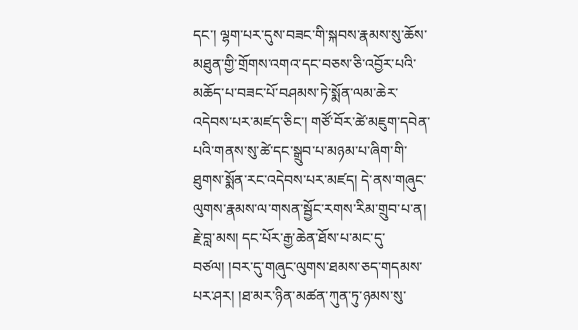དང་། ལྷག་པར་དུས་བཟང་གི་སྐབས་རྣམས་སུ་ཆོས་མཐུན་གྱི་གྲོགས་འགའ་དང་བཅས་ཅི་འབྱོར་པའི་མཆོད་པ་བཟང་པོ་བཤམས་ཏེ་སྨོན་ལམ་ཆེར་འདེབས་པར་མཛད་ཅིང་། གཙོ་བོར་ཚེ་མཇུག་དབེན་པའི་གནས་སུ་ཚེ་དང་སྒྲུབ་པ་མཉམ་པ་ཞིག་གི་ཐུགས་སྨོན་རང་འདེབས་པར་མཛད། དེ་ནས་གཞུང་ལུགས་རྣམས་ལ་གསན་སྦྱོང་རགས་རིམ་གྲུབ་པ་ན། རྗེ་བླ་མས། དང་པོར་རྒྱ་ཆེན་ཐོས་པ་མང་དུ་བཙལ། །བར་དུ་གཞུང་ལུགས་ཐམས་ཅད་གདམས་པར་ཤར། །ཐ་མར་ཉིན་མཚན་ཀུན་ཏུ་ཉམས་སུ་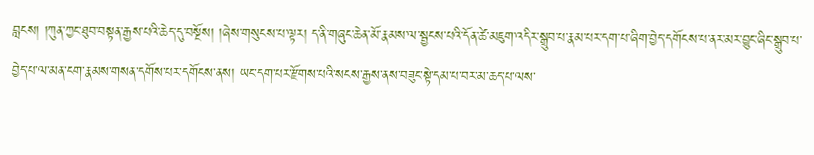བླངས། །ཀུན་ཀྱང་ཐུབ་བསྟན་རྒྱས་པའི་ཆེད་དུ་བསྔོས། །ཞེས་གསུངས་པ་ལྟར། ད་ནི་གཞུང་ཆེན་མོ་རྣམས་ལ་སྦྱངས་པའི་དོན་ཚེ་མཇུག་འདིར་སྒྲུབ་པ་རྣམ་པར་དག་པ་ཞིག་བྱེད་དགོངས་པ་ནར་མར་བྱུང་ཞིང་སྒྲུབ་པ་བྱེད་པ་ལ་མན་ངག་རྣམས་གསན་དགོས་པར་དགོངས་ནས། ཡང་དག་པར་རྫོགས་པའི་སངས་རྒྱས་ནས་བཟུང་སྟེ་དམ་པ་བར་མ་ཆད་པ་ལས་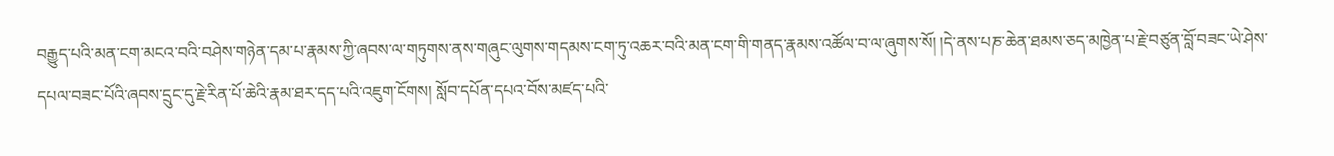བརྒྱུད་པའི་མན་ངག་མངའ་བའི་བཤེས་གཉེན་དམ་པ་རྣམས་ཀྱི་ཞབས་ལ་གཏུགས་ནས་གཞུང་ལུགས་གདམས་ངག་ཏུ་འཆར་བའི་མན་ངག་གི་གནད་རྣམས་འཚོལ་བ་ལ་ཞུགས་སོ། །དེ་ནས་པཎ་ཆེན་ཐམས་ཅད་མཁྱེན་པ་རྗེ་བཙུན་བློ་བཟང་ཡེ་ཤེས་དཔལ་བཟང་པོའི་ཞབས་དྲུང་དུ་རྗེ་རིན་པོ་ཆེའི་རྣམ་ཐར་དད་པའི་འཇུག་ངོགས། སློབ་དཔོན་དཔའ་བོས་མཛད་པའི་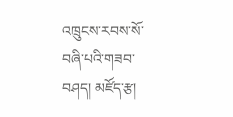འཁྲུངས་རབས་སོ་བཞི་པའི་གཟབ་བཤད། མཛོད་རྩ།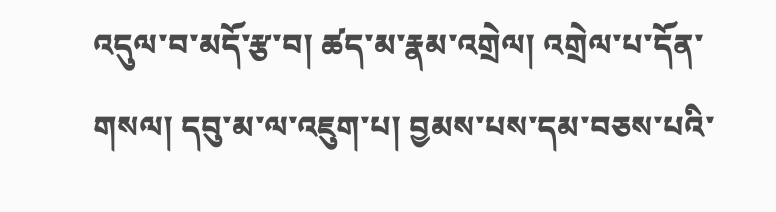འདུལ་བ་མདོ་རྩ་བ། ཚད་མ་རྣམ་འགྲེལ། འགྲེལ་པ་དོན་གསལ། དབུ་མ་ལ་འཇུག་པ། བྱམས་པས་དམ་བཅས་པའི་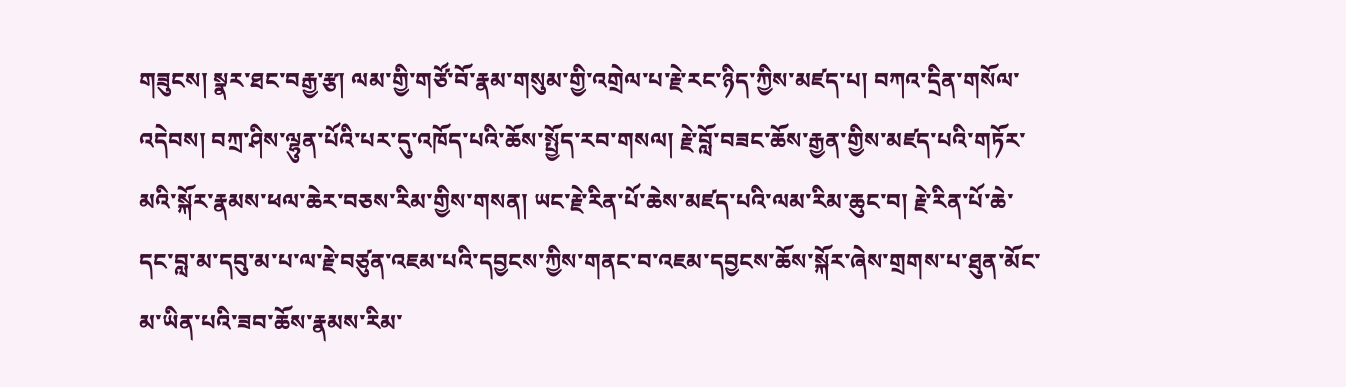གཟུངས། སྣར་ཐང་བརྒྱ་རྩ། ལམ་གྱི་གཙོ་བོ་རྣམ་གསུམ་གྱི་འགྲེལ་པ་རྗེ་རང་ཉིད་ཀྱིས་མཛད་པ། བཀའ་དྲིན་གསོལ་འདེབས། བཀྲ་ཤིས་ལྷུན་པོའི་པར་དུ་འཁོད་པའི་ཆོས་སྤྱོད་རབ་གསལ། རྗེ་བློ་བཟང་ཆོས་རྒྱན་གྱིས་མཛད་པའི་གཏོར་མའི་སྐོར་རྣམས་ཕལ་ཆེར་བཅས་རིམ་གྱིས་གསན། ཡང་རྗེ་རིན་པོ་ཆེས་མཛད་པའི་ལམ་རིམ་ཆུང་བ། རྗེ་རིན་པོ་ཆེ་དང་བླ་མ་དབུ་མ་པ་ལ་རྗེ་བཙུན་འཇམ་པའི་དབྱངས་ཀྱིས་གནང་བ་འཇམ་དབྱངས་ཆོས་སྐོར་ཞེས་གྲགས་པ་ཐུན་མོང་མ་ཡིན་པའི་ཟབ་ཆོས་རྣམས་རིམ་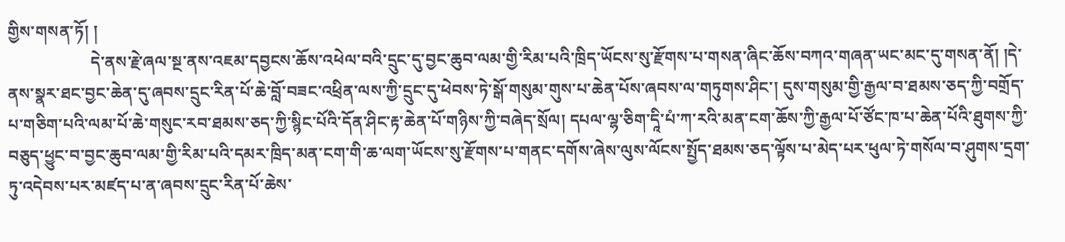གྱིས་གསན་ཏོ། །
                    དེ་ནས་རྗེ་ཞལ་སྔ་ནས་འཇམ་དབྱངས་ཆོས་འཕེལ་བའི་དྲུང་དུ་བྱང་ཆུབ་ལམ་གྱི་རིམ་པའི་ཁྲིད་ཡོངས་སུ་རྫོགས་པ་གསན་ཞིང་ཆོས་བཀའ་གཞན་ཡང་མང་དུ་གསན་ནོ། །དེ་ནས་སྣར་ཐང་བྱང་ཆེན་དུ་ཞབས་དྲུང་རིན་པོ་ཆེ་བློ་བཟང་འཕྲིན་ལས་ཀྱི་དྲུང་དུ་ཕེབས་ཏེ་སྒོ་གསུམ་གུས་པ་ཆེན་པོས་ཞབས་ལ་གཏུགས་ཤིང་། དུས་གསུམ་གྱི་རྒྱལ་བ་ཐམས་ཅད་ཀྱི་བགྲོད་པ་གཅིག་པའི་ལམ་པོ་ཆེ་གསུང་རབ་ཐམས་ཅད་ཀྱི་སྙིང་པོའི་དོན་ཤིང་རྟ་ཆེན་པོ་གཉིས་ཀྱི་བཞེད་སྲོལ། དཔལ་ལྷ་ཅིག་དཱི་པཾ་ཀ་རའི་མན་ངག་ཆོས་ཀྱི་རྒྱལ་པོ་ཙོང་ཁ་པ་ཆེན་པོའི་ཐུགས་ཀྱི་བཅུད་ཕྱུང་བ་བྱང་ཆུབ་ལམ་གྱི་རིམ་པའི་དམར་ཁྲིད་མན་ངག་གི་ཆ་ལག་ཡོངས་སུ་རྫོགས་པ་གནང་དགོས་ཞེས་ལུས་ལོངས་སྤྱོད་ཐམས་ཅད་ལྟོས་པ་མེད་པར་ཕུལ་ཏེ་གསོལ་བ་ཤུགས་དྲག་ཏུ་འདེབས་པར་མཛད་པ་ན་ཞབས་དྲུང་རིན་པོ་ཆེས་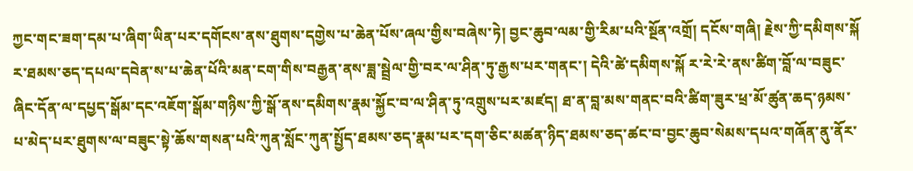ཀྱང་གང་ཟག་དམ་པ་ཞིག་ཡིན་པར་དགོངས་ནས་ཐུགས་དགྱེས་པ་ཆེན་པོས་ཞལ་གྱིས་བཞེས་ཏེ། བྱང་ཆུབ་ལམ་གྱི་རིམ་པའི་སྔོན་འགྲོ། དངོས་གཞི། རྗེས་ཀྱི་དམིགས་སྐོ ར་ཐམས་ཅད་དཔལ་དབེན་ས་པ་ཆེན་པོའི་མན་ངག་གིས་བརྒྱན་ནས་ཟླ་སྦྲེལ་གྱི་བར་ལ་ཤིན་ཏུ་རྒྱས་པར་གནང་། དེའི་ཚེ་དམིགས་སྐོ ར་རེ་རེ་ནས་ཚིག་བློ་ལ་བཟུང་ཞིང་དོན་ལ་དཔྱད་སྒོམ་དང་འཇོག་སྒོམ་གཉིས་ཀྱི་སྒོ་ནས་དམིགས་རྣམ་སྐྱོང་བ་ལ་ཤིན་ཏུ་འགྲུས་པར་མཛད། ཐ་ན་བླ་མས་གནང་བའི་ཚིག་ཟུར་ཕྲ་མོ་ཚུན་ཆད་ཉམས་པ་མེད་པར་ཐུགས་ལ་བཟུང་སྟེ་ཆོས་གསན་པའི་ཀུན་སློང་ཀུན་སྤྱོད་ཐམས་ཅད་རྣམ་པར་དག་ཅིང་མཚན་ཉིད་ཐམས་ཅད་ཚང་བ་བྱང་ཆུབ་སེམས་དཔའ་གཞོན་ནུ་ནོར་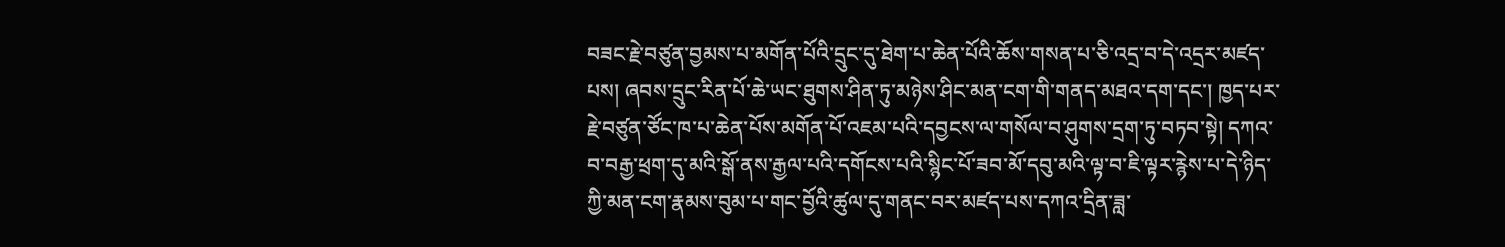བཟང་རྗེ་བཙུན་བྱམས་པ་མགོན་པོའི་དྲུང་དུ་ཐེག་པ་ཆེན་པོའི་ཆོས་གསན་པ་ཅི་འདྲ་བ་དེ་འདྲར་མཛད་པས། ཞབས་དྲུང་རིན་པོ་ཆེ་ཡང་ཐུགས་ཤིན་ཏུ་མཉེས་ཤིང་མན་ངག་གི་གནད་མཐའ་དག་དང་། ཁྱད་པར་རྗེ་བཙུན་ཙོང་ཁ་པ་ཆེན་པོས་མགོན་པོ་འཇམ་པའི་དབྱངས་ལ་གསོལ་བ་ཤུགས་དྲག་ཏུ་བཏབ་སྟེ། དཀའ་བ་བརྒྱ་ཕྲག་དུ་མའི་སྒོ་ནས་རྒྱལ་པའི་དགོངས་པའི་སྙིང་པོ་ཟབ་མོ་དབུ་མའི་ལྟ་བ་ཇི་ལྟར་རྙེས་པ་དེ་ཉིད་ཀྱི་མན་ངག་རྣམས་བུམ་པ་གང་བྱོའི་ཚུལ་དུ་གནང་བར་མཛད་པས་དཀའ་དྲིན་ཟླ་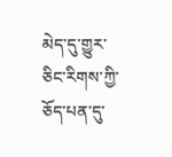མེད་དུ་གྱུར་ཅིང་རིགས་ཀྱི་ཅོད་པན་དུ་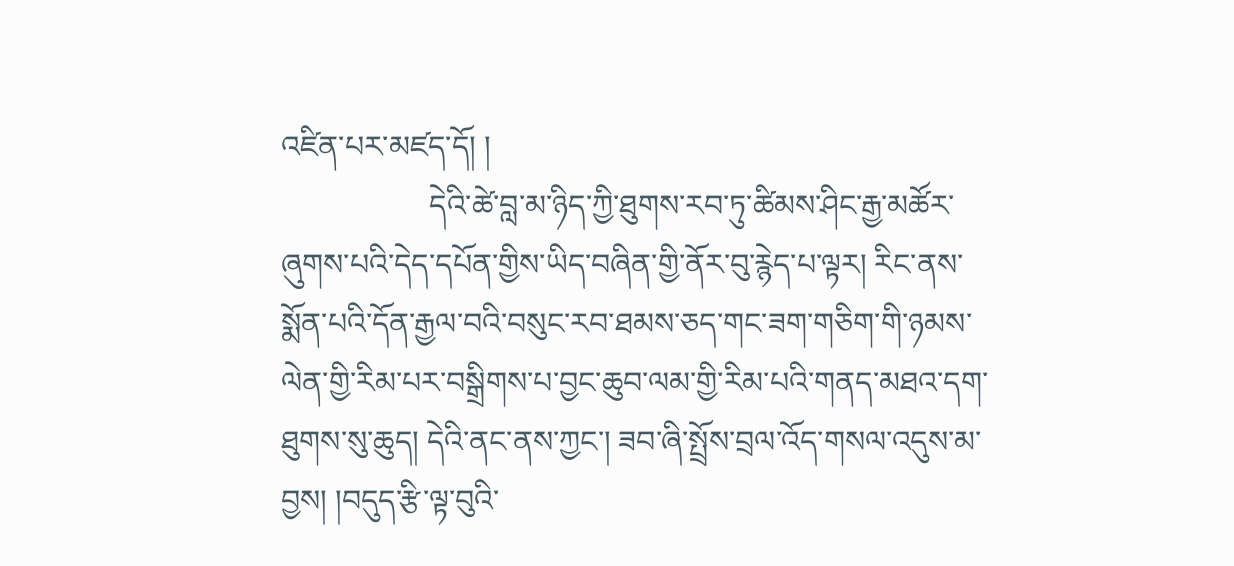འཛིན་པར་མཛད་དོ། །
                   དེའི་ཚེ་བླ་མ་ཉིད་ཀྱི་ཐུགས་རབ་ཏུ་ཚིམས་ཤིང་རྒྱ་མཚོར་ཞུགས་པའི་དེད་དཔོན་གྱིས་ཡིད་བཞིན་གྱི་ནོར་བུ་རྙེད་པ་ལྟར། རིང་ནས་སྨོན་པའི་དོན་རྒྱལ་བའི་བསུང་རབ་ཐམས་ཅད་གང་ཟག་གཅིག་གི་ཉམས་ལེན་གྱི་རིམ་པར་བསྒྲིགས་པ་བྱང་ཆུབ་ལམ་གྱི་རིམ་པའི་གནད་མཐའ་དག་ཐུགས་སུ་ཆུད། དེའི་ནང་ནས་ཀྱང་། ཟབ་ཞི་སྤྲོས་བྲལ་འོད་གསལ་འདུས་མ་བྱས། །བདུད་རྩི་ལྟ་བུའི་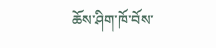ཆོས་ཤིག་ཁོ་བོས་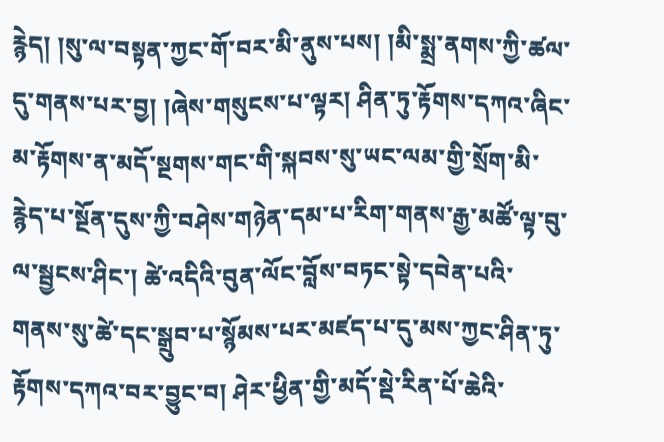རྙེད། །སུ་ལ་བསྟན་ཀྱང་གོ་བར་མི་ནུས་པས། །མི་སྨྲ་ནགས་ཀྱི་ཚལ་དུ་གནས་པར་བྱ། །ཞེས་གསུངས་པ་ལྟར། ཤིན་ཏུ་རྟོགས་དཀའ་ཞིང་མ་རྟོགས་ན་མདོ་སྔགས་གང་གི་སྐབས་སུ་ཡང་ལམ་གྱི་སྲོག་མི་རྙེད་པ་སྔོན་དུས་ཀྱི་བཤེས་གཉེན་དམ་པ་རིག་གནས་རྒྱ་མཚོ་ལྟ་བུ་ལ་སྦྱངས་ཤིང་། ཚེ་འདིའི་བུན་ལོང་བློས་བཏང་སྟེ་དབེན་པའི་གནས་སུ་ཚེ་དང་སྒྲུབ་པ་སྙོམས་པར་མཛད་པ་དུ་མས་ཀྱང་ཤིན་ཏུ་རྟོགས་དཀའ་བར་བྱུང་བ། ཤེར་ཕྱིན་གྱི་མདོ་སྡེ་རིན་པོ་ཆེའི་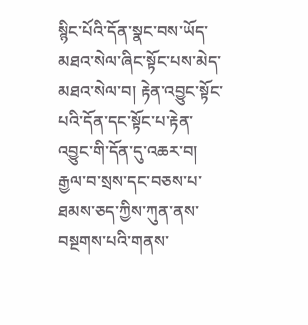སྙིང་པོའི་དོན་སྣང་བས་ཡོད་མཐའ་སེལ་ཞིང་སྟོང་པས་མེད་མཐའ་སེལ་བ། རྟེན་འབྱུང་སྟོང་པའི་དོན་དང་སྟོང་པ་རྟེན་འབྱུང་གི་དོན་དུ་འཆར་བ། རྒྱལ་བ་སྲས་དང་བཅས་པ་ཐམས་ཅད་ཀྱིས་ཀུན་ནས་བསྔགས་པའི་གནས་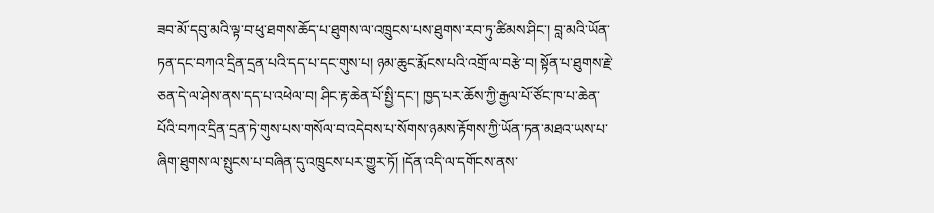ཟབ་མོ་དབུ་མའི་ལྟ་བ་ཕུ་ཐགས་ཆོད་པ་ཐུགས་ལ་འཁྲུངས་པས་ཐུགས་རབ་ཏུ་ཚིམས་ཤིང་། བླ་མའི་ཡོན་ཏན་དང་བཀའ་དྲིན་དྲན་པའི་དད་པ་དང་གུས་པ། ཉམ་ཆུང་རྨོངས་པའི་འགྲོ་ལ་བརྩེ་བ། སྟོན་པ་ཐུགས་རྗེ་ཅན་དེ་ལ་ཤེས་ནས་དད་པ་འཕེལ་བ། ཤིང་རྟ་ཆེན་པོ་སྤྱི་དང་། ཁྱད་པར་ཆོས་ཀྱི་རྒྱལ་པོ་ཙོང་ཁ་པ་ཆེན་པོའི་བཀའ་དྲིན་དྲན་ཏེ་གུས་པས་གསོལ་བ་འདེབས་པ་སོགས་ཉམས་རྟོགས་ཀྱི་ཡོན་ཏན་མཐའ་ཡས་པ་ཞིག་ཐུགས་ལ་སྤུངས་པ་བཞིན་དུ་འཁྲུངས་པར་གྱུར་ཏོ། །དོན་འདི་ལ་དགོངས་ནས་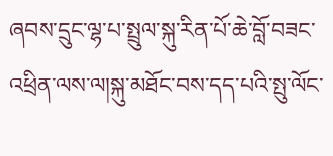ཞབས་དྲུང་ལྷ་པ་སྤྲུལ་སྐུ་རིན་པོ་ཆེ་བློ་བཟང་འཕྲིན་ལས་ལ།སྐུ་མཐོང་བས་དད་པའི་སྤུ་ལོང་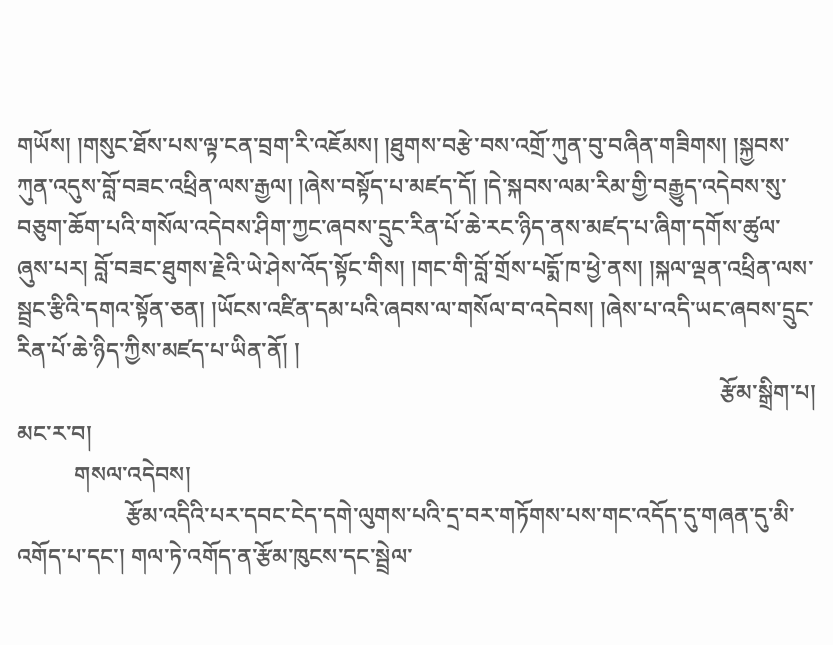གཡོས། །གསུང་ཐོས་པས་ལྟ་ངན་བྲག་རི་འཇོམས། །ཐུགས་བརྩེ་བས་འགྲོ་ཀུན་བུ་བཞིན་གཟིགས། །སྐྱབས་ཀུན་འདུས་བློ་བཟང་འཕྲིན་ལས་རྒྱལ། །ཞེས་བསྟོད་པ་མཛད་དོ། །དེ་སྐབས་ལམ་རིམ་གྱི་བརྒྱུད་འདེབས་སུ་བཅུག་ཆོག་པའི་གསོལ་འདེབས་ཤིག་ཀྱང་ཞབས་དྲུང་རིན་པོ་ཆེ་རང་ཉིད་ནས་མཛད་པ་ཞིག་དགོས་ཚུལ་ཞུས་པར། བློ་བཟང་ཐུགས་རྗེའི་ཡེ་ཤེས་འོད་སྟོང་གིས། །གང་གི་བློ་གྲོས་པདྨོ་ཁ་ཕྱེ་ནས། །སྐལ་ལྡན་འཕྲིན་ལས་སྦྲང་རྩིའི་དགའ་སྟོན་ཅན། །ཡོངས་འཛིན་དམ་པའི་ཞབས་ལ་གསོལ་བ་འདེབས། །ཞེས་པ་འདི་ཡང་ཞབས་དྲུང་རིན་པོ་ཆེ་ཉིད་ཀྱིས་མཛད་པ་ཡིན་ནོ། །
                                                                                                                           རྩོམ་སྒྲིག་པ། མང་ར་བ།
          གསལ་འདེབས།
                   རྩོམ་འདིའི་པར་དབང་ངེད་དགེ་ལུགས་པའི་དྲ་བར་གཏོགས་པས་གང་འདོད་དུ་གཞན་དུ་མི་འགོད་པ་དང་། གལ་ཏེ་འགོད་ན་རྩོམ་ཁུངས་དང་སྦྲེལ་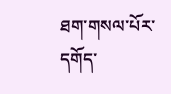ཐག་གསལ་པོར་དགོད་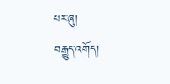པར་ཞུ།
བརྒྱུད་འགོད།